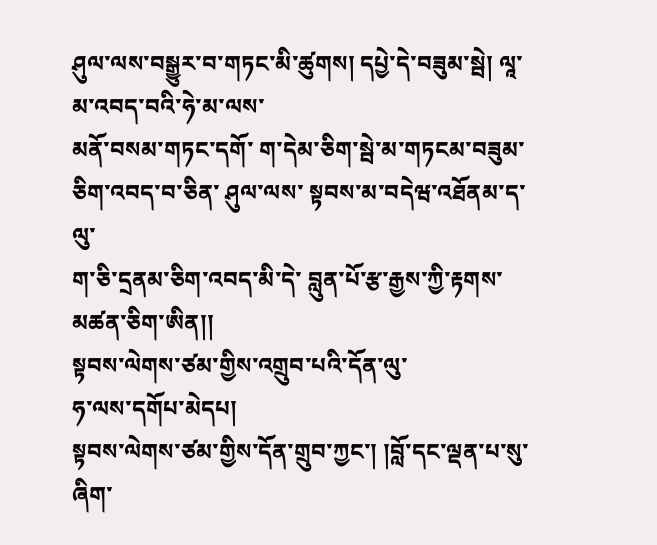ཤུལ་ལས་བསྒྱུར་བ་གཏང་མི་ཚུགས། དཔྱེ་དེ་བཟུམ་སྦེ། ལཱ་མ་འབད་བའི་ཧེ་མ་ལས་
མནོ་བསམ་གཏང་དགོ་ ག་དེམ་ཅིག་སྦེ་མ་གཏངམ་བཟུམ་ཅིག་འབད་བ་ཅིན་ ཤུལ་ལས་ སྟབས་མ་བདེཝ་འཐོནམ་ད་ལུ་
ག་ཅི་དྲནམ་ཅིག་འབད་མི་དེ་ བླུན་པོ་རྩ་རྒྱས་ཀྱི་རྟགས་མཚན་ཅིག་ཨིན།།
སྟབས་ལེགས་ཙམ་གྱིས་འགྲུབ་པའི་དོན་ལུ་
ཧ་ལས་དགོཔ་མེདཔ།
སྟབས་ལེགས་ཙམ་གྱིས་དོན་གྲུབ་ཀྱང་། །བློ་དང་ལྡན་པ་སུ་ཞིག་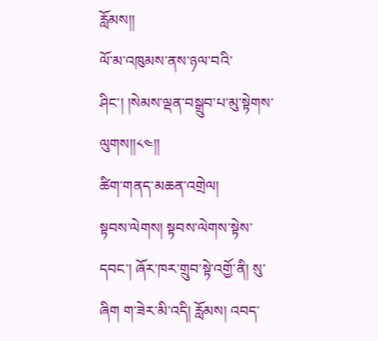རློམས།།
ལོ་མ་འཁུམས་ནས་ཉལ་བའི་ཤིང་། །སེམས་ལྡན་བསྒྲུབ་པ་མུ་སྟེགས་ལུགས།།༨༤།།
ཚིག་གནད་མཆན་འགྲེལ།
སྟབས་ལེགས། སྟབས་ལེགས་སྟེས་དབང་། ཞོར་ཁར་གྲུབ་སྟེ་འགྱོ་ནི། སུ་ཞིག ག་ཟེར་མི་འདི། རློམས། འབད་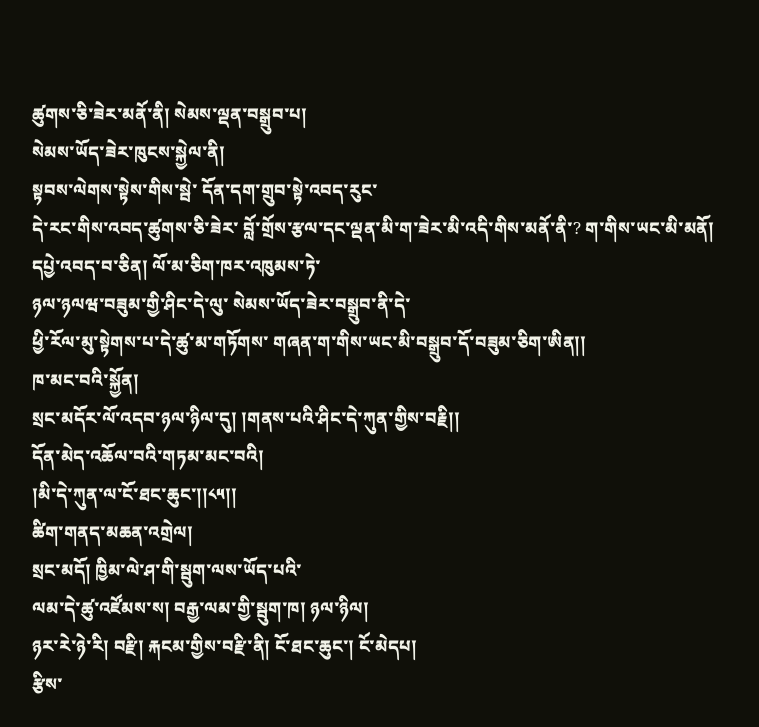ཚུགས་ཅི་ཟེར་མནོ་ནི། སེམས་ལྡན་བསྒྲུབ་པ།
སེམས་ཡོད་ཟེར་ཁུངས་སྐྱེལ་ནི།
སྟབས་ལེགས་སྟེས་གིས་སྦེ་ དོན་དག་གྲུབ་སྟེ་འབད་རུང་
དེ་རང་གིས་འབད་ཚུགས་ཅི་ཟེར་ བློ་གྲོས་རྩལ་དང་ལྡན་མི་ག་ཟེར་མི་འདི་གིས་མནོ་ནི་? ག་གིས་ཡང་མི་མནོ། དཔྱེ་འབད་བ་ཅིན། ལོ་མ་ཅིག་ཁར་འཁུམས་ཏེ་
ཉལ་ཉལཝ་བཟུམ་གྱི་ཤིང་དེ་ལུ་ སེམས་ཡོད་ཟེར་བསྒྲུབ་ནི་དེ་
ཕྱི་རོལ་མུ་སྟེགས་པ་དེ་ཚུ་མ་གཏོགས་ གཞན་ག་གིས་ཡང་མི་བསྒྲུབ་དོ་བཟུམ་ཅིག་ཨིན།།
ཁ་མང་བའི་སྐྱོན།
སྲང་མདོར་ལོ་འདབ་ཉལ་ཉིལ་དུ། །གནས་པའི་ཤིང་དེ་ཀུན་གྱིས་བརྗི།།
དོན་མེད་འཆོལ་བའི་གཏམ་མང་བའི།
།མི་དེ་ཀུན་ལ་ངོ་ཐང་ཆུང་།།༨༥།།
ཚིག་གནད་མཆན་འགྲེལ།
སྲང་མདོ། ཁྱིམ་ལེ་ཤ་གི་སྦུག་ལས་ཡོད་པའི་
ལམ་དེ་ཚུ་འཛོམས་ས། བརྒྱ་ལམ་གྱི་སྦུག་ཁ། ཉལ་ཉིལ།
ཉར་རེ་ཉེ་རི། བརྫི། རྐངམ་གྱིས་བརྫི་ནི། ངོ་ཐང་ཆུང་། ངོ་མེདཔ།
རྩིས་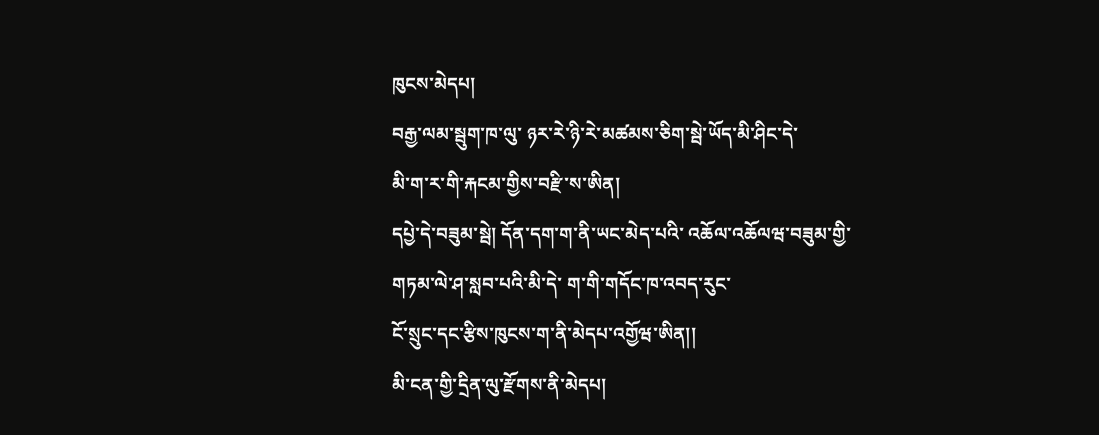ཁུངས་མེདཔ།
བརྒྱ་ལམ་སྦུག་ཁ་ལུ་ ཉར་རེ་ཉི་རེ་མཚམས་ཅིག་སྦེ་ཡོད་མི་ཤིང་དེ་
མི་ག་ར་གི་རྐངམ་གྱིས་བརྫི་ས་ཨིན།
དཔྱེ་དེ་བཟུམ་སྦེ། དོན་དག་ག་ནི་ཡང་མེད་པའི་ འཆོལ་འཆོལཝ་བཟུམ་གྱི་
གཏམ་ལེ་ཤ་སླབ་པའི་མི་དེ་ ག་གི་གདོང་ཁ་འབད་རུང་
ངོ་སྲུང་དང་རྩིས་ཁུངས་ག་ནི་མེདཔ་འགྱོཝ་ཨིན།།
མི་ངན་གྱི་དྲིན་ལུ་རྫོགས་ནི་མེདཔ།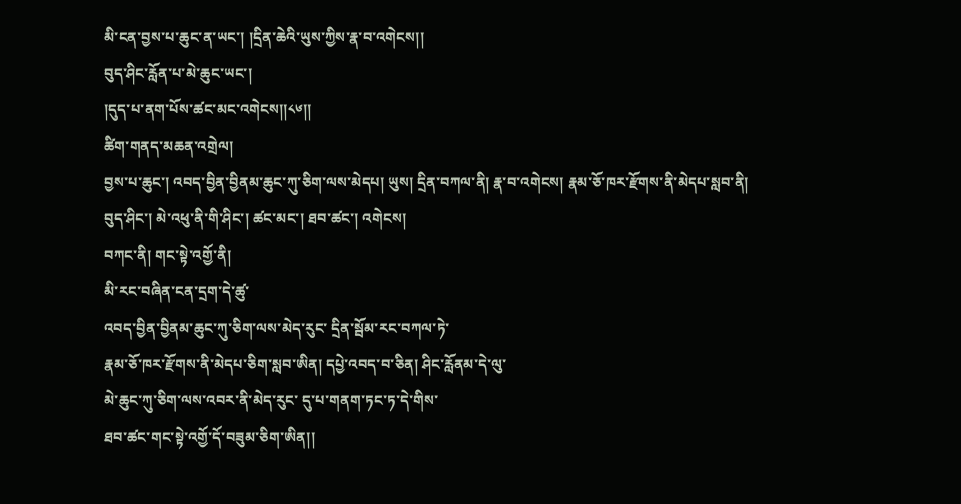མི་ངན་བྱས་པ་ཆུང་ན་ཡང་། །དྲིན་ཆེའི་ཡུས་ཀྱིས་རྣ་བ་འགེངས།།
བུད་ཤིང་རློན་པ་མེ་ཆུང་ཡང་།
།དུད་པ་ནག་པོས་ཚང་མང་འགེངས།།༨༦།།
ཚིག་གནད་མཆན་འགྲེལ།
བྱས་པ་ཆུང་། འབད་བྱིན་བྱིནམ་ཆུང་ཀུ་ཅིག་ལས་མེདཔ། ཡུས། དྲིན་བཀལ་ནི། རྣ་བ་འགེངས། རྣམ་ཅོ་ཁར་རྫོགས་ནི་མེདཔ་སླབ་ནི། བུད་ཤིང་། མེ་འཕུ་ནི་གི་ཤིང་། ཚང་མང་། ཐབ་ཚང་། འགེངས།
བཀང་ནི། གང་སྟེ་འགྱོ་ནི།
མི་རང་བཞིན་ངན་དྲག་དེ་ཚུ་
འབད་བྱིན་བྱིནམ་ཆུང་ཀུ་ཅིག་ལས་མེད་རུང་ དྲིན་སྦོམ་རང་བཀལ་ཏེ་
རྣམ་ཅོ་ཁར་རྫོགས་ནི་མེདཔ་ཅིག་སླབ་ཨིན། དཔྱེ་འབད་བ་ཅིན། ཤིང་རློནམ་དེ་ལུ་
མེ་ཆུང་ཀུ་ཅིག་ལས་འབར་ནི་མེད་རུང་ དུ་པ་གནག་ཏང་ཏ་དེ་གིས་
ཐབ་ཚང་གང་སྟེ་འགྱོ་དོ་བཟུམ་ཅིག་ཨིན།།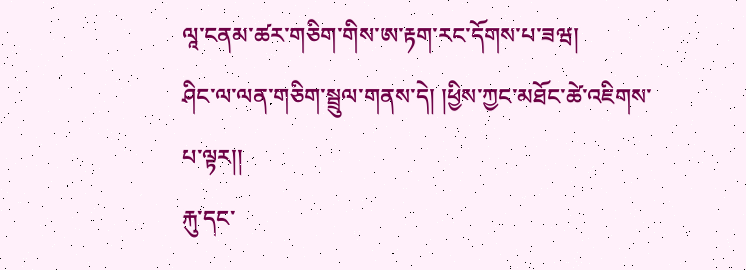ལཱ་ངནམ་ཚར་གཅིག་གིས་ཨ་རྟག་རང་དོགས་པ་ཟཝ།
ཤིང་ལ་ལན་གཅིག་སྦྲུལ་གནས་དེ། །ཕྱིས་ཀྱང་མཐོང་ཚེ་འཇིགས་པ་ལྟར།།
རྐུ་དང་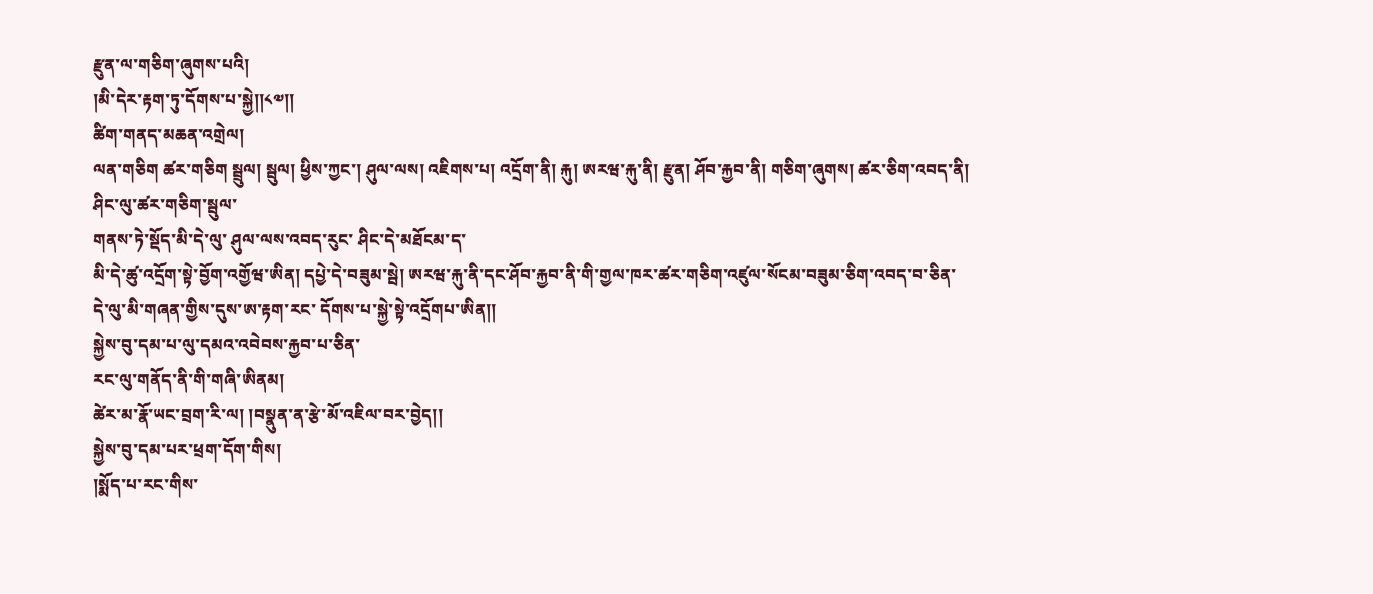རྫུན་ལ་གཅིག་ཞུགས་པའི།
།མི་དེར་རྟག་ཏུ་དོགས་པ་སྐྱེ།།༨༧།།
ཚིག་གནད་མཆན་འགྲེལ།
ལན་གཅིག ཚར་གཅིག སྦྲུལ། སྦུལ། ཕྱིས་ཀྱང་། ཤུལ་ལས། འཇིགས་པ། འདྲོག་ནི། རྐུ། ཨརཝ་རྐུ་ནི། རྫུན། ཤོབ་རྐྱབ་ནི། གཅིག་ཞུགས། ཚར་ཅིག་འབད་ནི།
ཤིང་ལུ་ཚར་གཅིག་སྦུལ་
གནས་ཏེ་སྡོད་མི་དེ་ལུ་ ཤུལ་ལས་འབད་རུང་ ཤིང་དེ་མཐོངམ་ད་
མི་དེ་ཚུ་འདྲོག་སྟེ་བྱོག་འགྱོཝ་ཨིན། དཔྱེ་དེ་བཟུམ་སྦེ། ཨརཝ་རྐུ་ནི་དང་ཤོབ་རྐྱབ་ནི་གི་གྱལ་ཁར་ཚར་གཅིག་འཛུལ་སོངམ་བཟུམ་ཅིག་འབད་བ་ཅིན་
དེ་ལུ་མི་གཞན་གྱིས་དུས་ཨ་རྟག་རང་ དོགས་པ་སྐྱེ་སྟེ་འདྲོགཔ་ཨིན།།
སྐྱེས་བུ་དམ་པ་ལུ་དམའ་འབེབས་རྐྱབ་པ་ཅིན་
རང་ལུ་གནོད་ནི་གི་གཞི་ཨིནམ།
ཚེར་མ་རྣོ་ཡང་བྲག་རི་ལ། །བསྣུན་ན་རྩེ་མོ་འཇིལ་བར་བྱེད།།
སྐྱེས་བུ་དམ་པར་ཕྲག་དོག་གིས།
།སྨོད་པ་རང་གིས་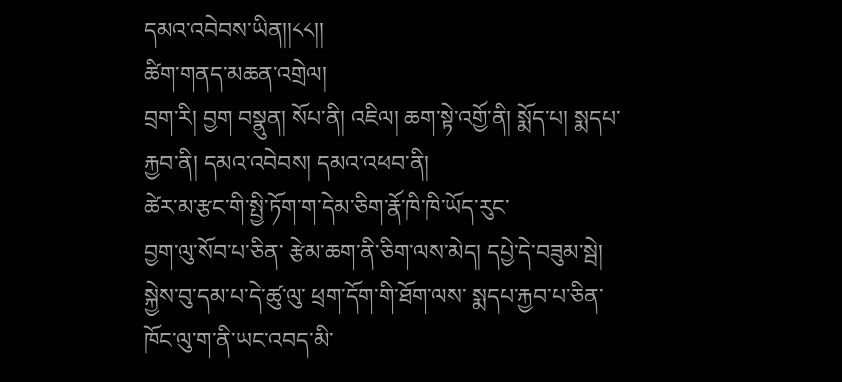དམའ་འབེབས་ཡིན།།༨༨།།
ཚིག་གནད་མཆན་འགྲེལ།
བྲག་རི། བྱག བསྣུན། སོཔ་ནི། འཇིལ། ཆག་སྟེ་འགྱོ་ནི། སྨོད་པ། སྨདཔ་རྐྱབ་ནི། དམའ་འབེབས། དམའ་འཕབ་ནི།
ཚེར་མ་རྩང་གི་སྤྱི་ཏོག་ག་དེམ་ཅིག་རྣོ་ཁི་ཁི་ཡོད་རུང་
བྱག་ལུ་སོབ་པ་ཅིན་ རྩེམ་ཆག་ནི་ཅིག་ལས་མེད། དཔྱེ་དེ་བཟུམ་སྦེ།
སྐྱེས་བུ་དམ་པ་དེ་ཚུ་ལུ་ ཕྲག་དོག་གི་ཐོག་ལས་ སྨདཔ་རྐྱབ་པ་ཅིན་
ཁོང་ལུ་ག་ནི་ཡང་འབད་མི་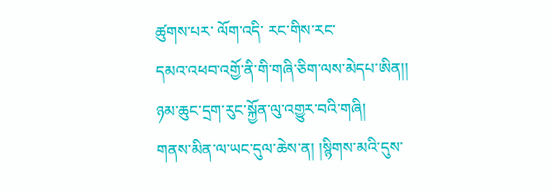ཚུགས་པར་ ལོག་འདི་ རང་གིས་རང་
དམའ་འཕབ་འགྱོ་ནི་གི་གཞི་ཅིག་ལས་མེདཔ་ཨིན།།
ཉམ་ཆུང་དྲག་རུང་སྐྱོན་ལུ་འགྱུར་བའི་གཞི།
གནས་མིན་ལ་ཡང་དུལ་ཆེས་ན། །སྙིགས་མའི་དུས་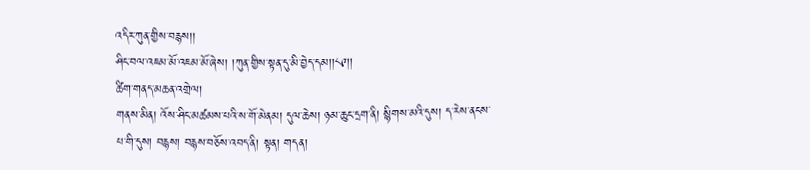འདིར་ཀུན་གྱིས་བརྙས།།
ཤིང་བལ་འཇམ་མོ་འཇམ་མོ་ཞེས། །ཀུན་གྱིས་སྟན་དུ་མི་བྱེད་དམ།།༨༩།།
ཚིག་གནད་མཆན་འགྲེལ།
གནས་མིན། འོས་ཤིང་མཚམས་པའི་ས་གོ་མེནམ། དུལ་ཆེས། ཉམ་ཆུང་དྲག་ནི། སྙིགས་མའི་དུས། ད་རེས་ནངས་པ་གི་དུས། བརྙས། བརྙས་བཅོས་འབད་ནི། སྟན། གདན།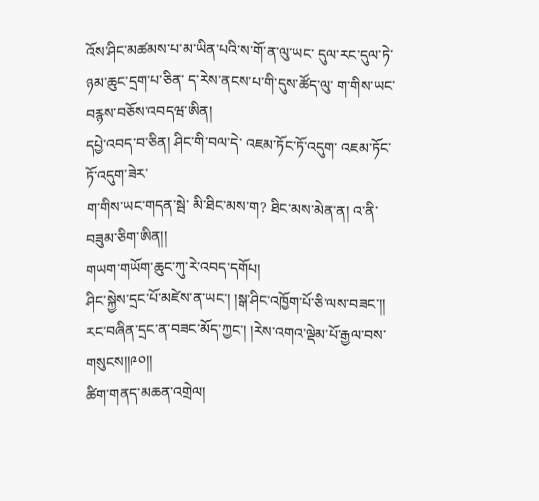འོས་ཤིང་མཚམས་པ་མ་ཡིན་པའི་ས་གོ་ན་ལུ་ཡང་ དུལ་རང་དུལ་ཏེ་
ཉམ་ཆུང་དྲག་པ་ཅིན་ ད་རེས་ནངས་པ་གི་དུས་ཚོད་ལུ་ ག་གིས་ཡང་བརྙས་བཅོས་འབདཝ་ཨིན།
དཔྱེ་འབད་བ་ཅིན། ཤིང་གི་བལ་དེ་ འཇམ་ཏོང་ཏོ་འདུག་ འཇམ་ཏོང་ཏོ་འདུག་ཟེར་
ག་གིས་ཡང་གདན་སྦེ་ མི་ཐིང་མས་ག? ཐིང་མས་མེན་ན། འ་ནི་བཟུམ་ཅིག་ཨིན།།
གཡག་གཡོག་ཆུང་ཀུ་རེ་འབད་དགོཔ།
ཤིང་སྐྱེས་དྲང་པོ་མཛེས་ན་ཡང་། །སྒ་ཤིང་འཁྱོག་པོ་ཅི་ལས་བཟང་།།
རང་བཞིན་དྲང་ན་བཟང་མོད་ཀྱང་། །རེས་འགའ་ལྡེམ་པོ་རྒྱལ་བས་གསུངས།།༩༠།།
ཚིག་གནད་མཆན་འགྲེལ།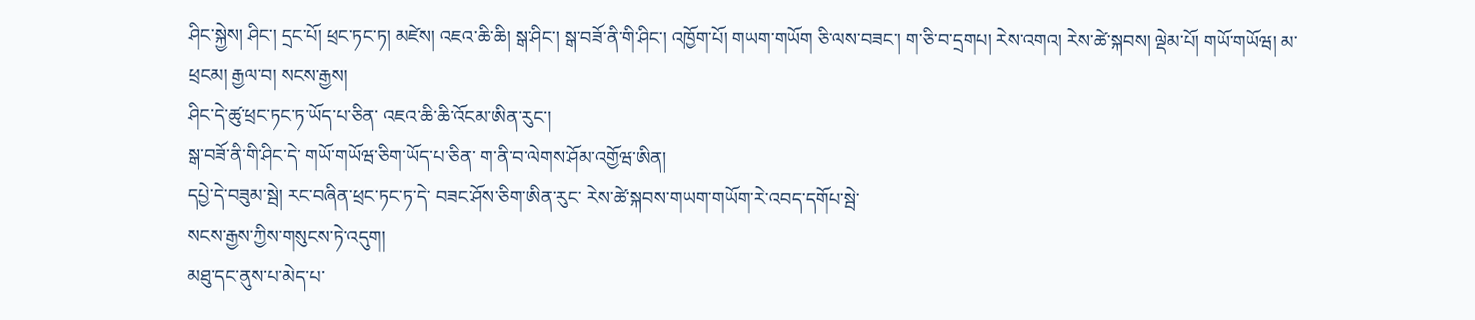ཤིང་སྐྱེས། ཤིང་། དྲང་པོ། ཕྲང་ཏང་ཏ། མཛེས། འཇའ་ཆི་ཆི། སྒ་ཤིང་། སྒ་བཟོ་ནི་གི་ཤིང་། འཁྱོག་པོ། གཡག་གཡོག ཅི་ལས་བཟང་། ག་ཅི་བ་དྲགཔ། རེས་འགའ། རེས་ཚེ་སྐབས། ལྡེམ་པོ། གཡོ་གཡོཝ། མ་ཕྲངམ། རྒྱལ་བ། སངས་རྒྱས།
ཤིང་དེ་ཚུ་ཕྲང་ཏང་ཏ་ཡོད་པ་ཅིན་ འཇའ་ཆི་ཆི་འོངམ་ཨིན་རུང་།
སྒ་བཟོ་ནི་གི་ཤིང་དེ་ གཡོ་གཡོཝ་ཅིག་ཡོད་པ་ཅིན་ ག་ནི་བ་ལེགས་ཤོམ་འགྱོཝ་ཨིན།
དཔྱེ་དེ་བཟུམ་སྦེ། རང་བཞིན་ཕྲང་ཏང་ཏ་དེ་ བཟང་ཤོས་ཅིག་ཨིན་རུང་ རེས་ཚེ་སྐབས་གཡག་གཡོག་རེ་འབད་དགོཔ་སྦེ་
སངས་རྒྱས་ཀྱིས་གསུངས་ཏེ་འདུག།
མཐུ་དང་ནུས་པ་མེད་པ་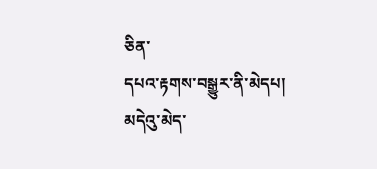ཅིན་
དཔའ་རྟགས་བསྒྱུར་ནི་མེདཔ།
མདེའུ་མེད་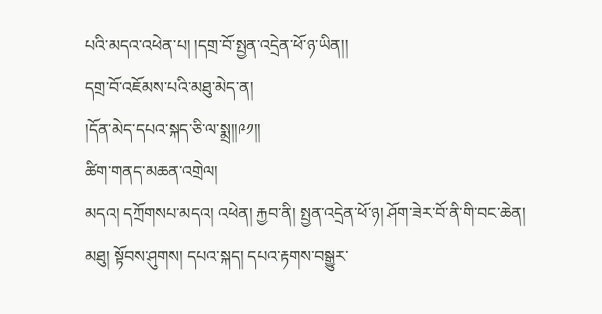པའི་མདའ་འཕེན་པ། །དགྲ་བོ་སྤྱན་འདྲེན་ཕོ་ཉ་ཡིན།།
དགྲ་བོ་འཇོམས་པའི་མཐུ་མེད་ན།
།དོན་མེད་དཔའ་སྐད་ཅི་ལ་སྨྲ།།༩༡།།
ཚིག་གནད་མཆན་འགྲེལ།
མདའ། དཀྲོགསཔ་མདའ། འཕེན། རྐྱབ་ནི། སྤྱན་འདྲེན་ཕོ་ཉ། ཤོག་ཟེར་བོ་ནི་གི་བང་ཆེན། མཐུ། སྟོབས་ཤུགས། དཔའ་སྐད། དཔའ་རྟགས་བསྒྱུར་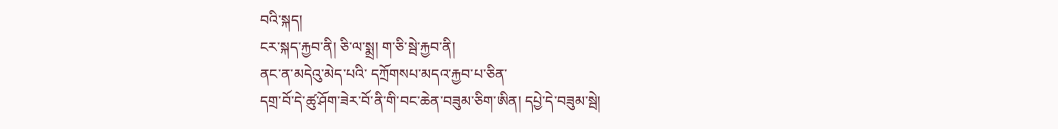བའི་སྐད།
ངར་སྐད་རྐྱབ་ནི། ཅི་ལ་སྨྲ། ག་ཅི་སྦེ་རྐྱབ་ནི།
ནང་ན་མདེའུ་མེད་པའི་ དཀྲོགསཔ་མདའ་རྐྱབ་པ་ཅིན་
དགྲ་བོ་དེ་ཚུ་ཤོག་ཟེར་བོ་ནི་གི་བང་ཆེན་བཟུམ་ཅིག་ཨིན། དཔྱེ་དེ་བཟུམ་སྦེ།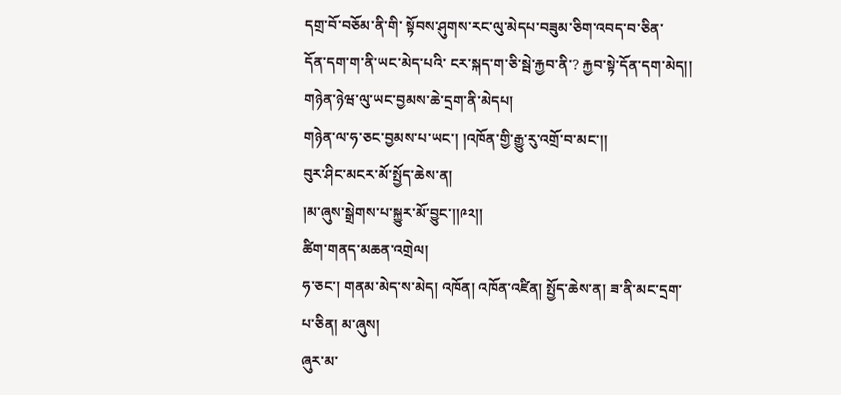དགྲ་བོ་བཅོམ་ནི་གི་ སྟོབས་ཤུགས་རང་ལུ་མེདཔ་བཟུམ་ཅིག་འབད་བ་ཅིན་
དོན་དག་ག་ནི་ཡང་མེད་པའི་ ངར་སྐད་ག་ཅི་སྦེ་རྐྱབ་ནི་? རྐྱབ་སྟེ་དོན་དག་མེད།།
གཉེན་ཉེཝ་ལུ་ཡང་བྱམས་ཆེ་དྲག་ནི་མེདཔ།
གཉེན་ལ་ཧ་ཅང་བྱམས་པ་ཡང་། །འཁོན་གྱི་རྒྱུ་རུ་འགྲོ་བ་མང་།།
བུར་ཤིང་མངར་མོ་སྤྱོད་ཆེས་ན།
།མ་ཞུས་སྒྲེགས་པ་སྐྱུར་མོ་བྱུང་།།༩༢།།
ཚིག་གནད་མཆན་འགྲེལ།
ཧ་ཅང་། གནམ་མེད་ས་མེད། འཁོན། འཁོན་འཛིན། སྤྱོད་ཆེས་ན། ཟ་ནི་མང་དྲག་པ་ཅིན། མ་ཞུས།
ཞུར་མ་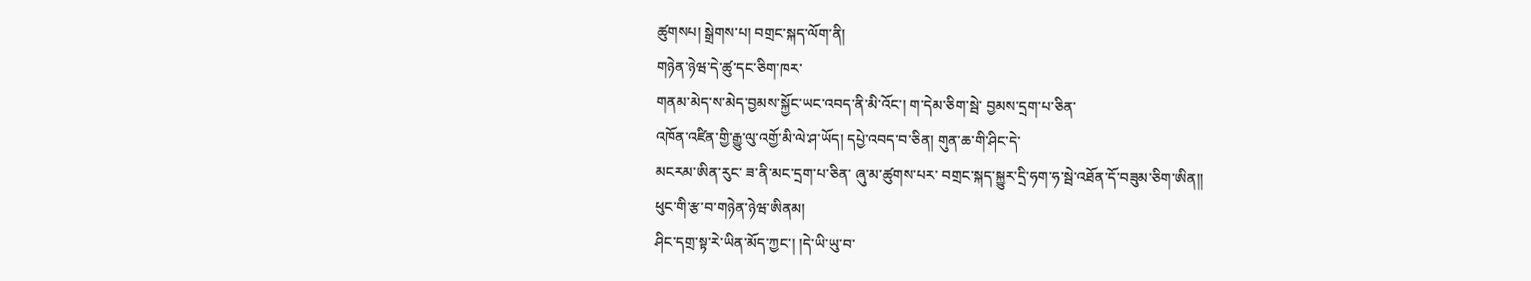ཚུགསཔ། སྒྲེགས་པ། བགྲང་སྐད་ལོག་ནི།
གཉེན་ཉེཝ་དེ་ཚུ་དང་ཅིག་ཁར་
གནམ་མེད་ས་མེད་བྱམས་སྐྱོང་ཡང་འབད་ནི་མི་འོང་། ག་དེམ་ཅིག་སྦེ་ བྱམས་དྲག་པ་ཅིན་
འཁོན་འཛིན་གྱི་རྒྱུ་ལུ་འགྱོ་མི་ལེ་ཤ་ཡོད། དཔྱེ་འབད་བ་ཅིན། གུན་ཆ་གི་ཤིང་དེ་
མངརམ་ཨིན་རུང་ ཟ་ནི་མང་དྲག་པ་ཅིན་ ཞུ་མ་ཚུགས་པར་ བགྲང་སྐད་སྐྱུར་དྲི་ཧག་ཧ་སྦེ་འཐོན་དོ་བཟུམ་ཅིག་ཨིན།།
ཕུང་གི་རྩ་བ་གཉེན་ཉེཝ་ཨིནམ།
ཤིང་དགྲ་སྟ་རེ་ཡིན་མོད་ཀྱང་། །དེ་ཡི་ཡུ་བ་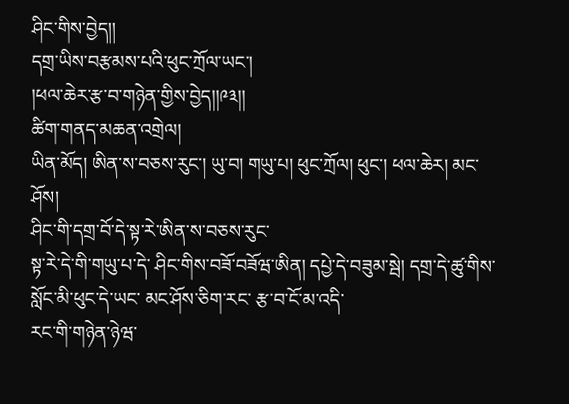ཤིང་གིས་བྱེད།།
དགྲ་ཡིས་བརྩམས་པའི་ཕུང་ཀྲོལ་ཡང་།
།ཕལ་ཆེར་རྩ་བ་གཉེན་གྱིས་བྱེད།།༩༣།།
ཚིག་གནད་མཆན་འགྲེལ།
ཡིན་མོད། ཨིན་ས་བཅས་རུང་། ཡུ་བ། གཡུ་པ། ཕུང་ཀྲོལ། ཕུང་། ཕལ་ཆེར། མང་ཤོས།
ཤིང་གི་དགྲ་བོ་དེ་སྟ་རེ་ཨིན་ས་བཅས་རུང་
སྟ་རེ་དེ་གི་གཡུ་པ་དེ་ ཤིང་གིས་བཟོ་བཟོཝ་ཨིན། དཔྱེ་དེ་བཟུམ་སྦེ། དགྲ་དེ་ཚུ་གིས་
སློང་མི་ཕུང་དེ་ཡང་ མང་ཤོས་ཅིག་རང་ རྩ་བ་ངོ་མ་འདི་
རང་གི་གཉེན་ཉེཝ་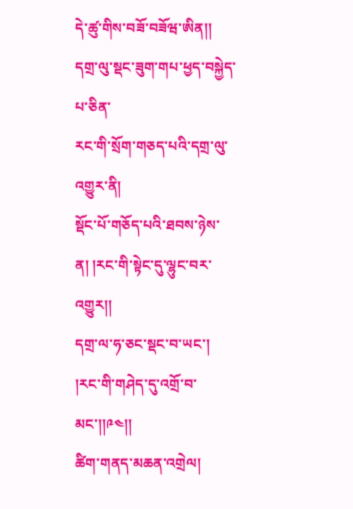དེ་ཚུ་གིས་བཟོ་བཟོཝ་ཨིན།།
དགྲ་ལུ་སྡང་ཟུག་གཔ་ཕྱད་བསྐྱེད་པ་ཅིན་
རང་གི་སྲོག་གཅད་པའི་དགྲ་ལུ་འགྱུར་ནི།
སྡོང་པོ་གཅོད་པའི་ཐབས་ཉེས་ན། །རང་གི་སྟེང་དུ་ལྷུང་བར་འགྱུར།།
དགྲ་ལ་ཧ་ཅང་སྡང་བ་ཡང་།
།རང་གི་གཤེད་དུ་འགྲོ་བ་མང་།།༩༤།།
ཚིག་གནད་མཆན་འགྲེལ།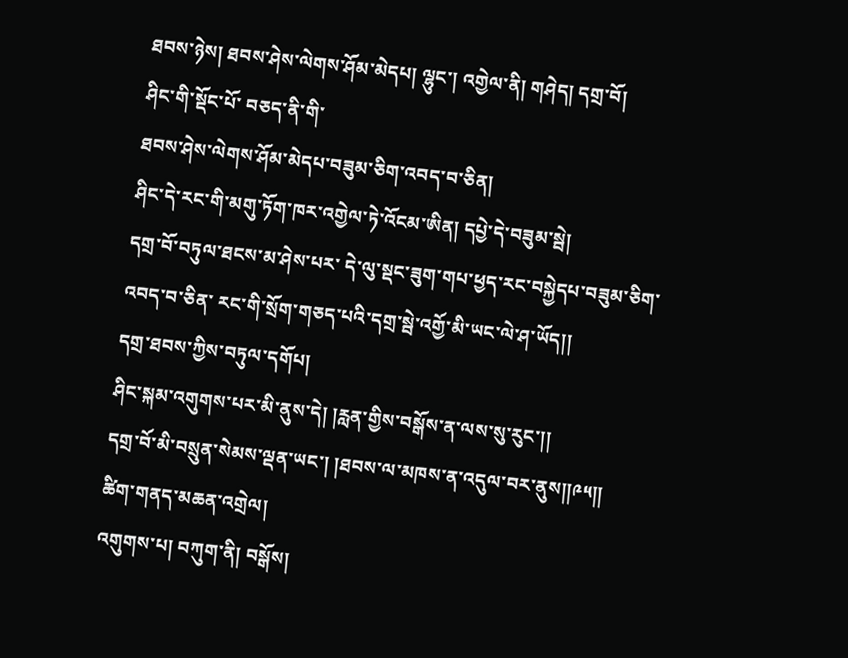ཐབས་ཉེས། ཐབས་ཤེས་ལེགས་ཤོམ་མེདཔ། ལྷུང་། འགྱེལ་ནི། གཤེད། དགྲ་བོ།
ཤིང་གི་སྡོང་པོ་ བཅད་ནི་གི་
ཐབས་ཤེས་ལེགས་ཤོམ་མེདཔ་བཟུམ་ཅིག་འབད་བ་ཅིན།
ཤིང་དེ་རང་གི་མགུ་ཏོག་ཁར་འགྱེལ་ཏེ་འོངམ་ཨིན། དཔྱེ་དེ་བཟུམ་སྦེ།
དགྲ་བོ་བཏུལ་ཐངས་མ་ཤེས་པར་ དེ་ལུ་སྡང་ཟུག་གཔ་ཕྱད་རང་བསྐྱེདཔ་བཟུམ་ཅིག་འབད་བ་ཅིན་ རང་གི་སྲོག་གཅད་པའི་དགྲ་སྦེ་འགྱོ་མི་ཡང་ལེ་ཤ་ཡོད།།
དགྲ་ཐབས་ཀྱིས་བཏུལ་དགོཔ།
ཤིང་སྐམ་འགུགས་པར་མི་ནུས་དེ། །རླན་གྱིས་བསྒོས་ན་ལས་སུ་རུང་།།
དགྲ་བོ་མི་བསྲུན་སེམས་ལྡན་ཡང་། །ཐབས་ལ་མཁས་ན་འདུལ་བར་ནུས།།༩༥།།
ཚིག་གནད་མཆན་འགྲེལ།
འགུགས་པ། བཀུག་ནི། བསྒོས།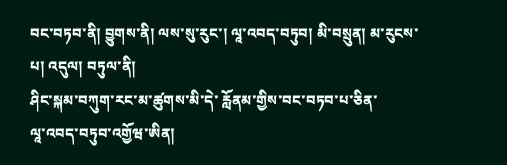བང་བཏབ་ནི། བྱུགས་ནི། ལས་སུ་རུང་། ལཱ་འབད་བཏུབ། མི་བསྲུན། མ་རུངས་པ། འདུལ། བཏུལ་ནི།
ཤིང་སྐམ་བཀུག་རང་མ་ཚུགས་མི་དེ་ རློནམ་གྱིས་བང་བཏབ་པ་ཅིན་
ལཱ་འབད་བཏུབ་འགྱོཝ་ཨིན།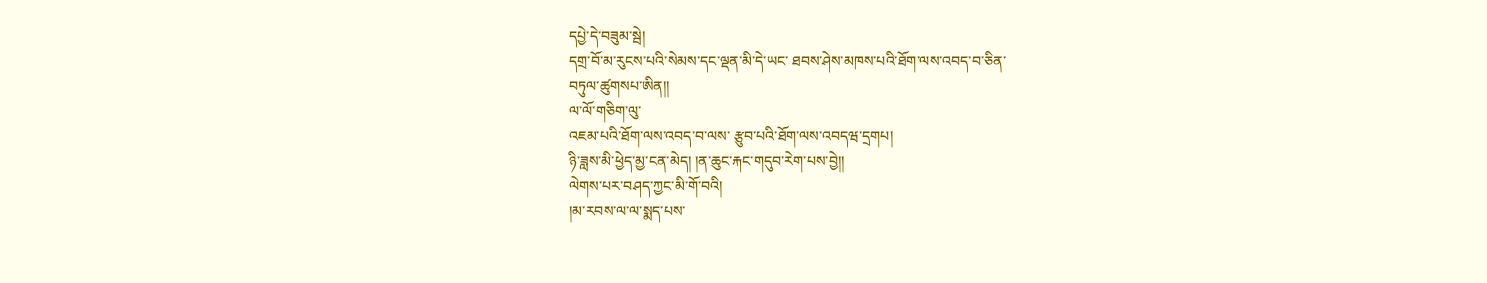དཔྱེ་དེ་བཟུམ་སྦེ།
དགྲ་བོ་མ་རུངས་པའི་སེམས་དང་ལྡན་མི་དེ་ཡང་ ཐབས་ཤེས་མཁས་པའི་ཐོག་ལས་འབད་བ་ཅིན་
བཏུལ་ཚུགསཔ་ཨིན།།
ལ་ལོ་གཅིག་ལུ་
འཇམ་པའི་ཐོག་ལས་འབད་བ་ལས་ རྩུབ་པའི་ཐོག་ལས་འབདཝ་དྲགཔ།
ཉི་ཟླས་མི་ཕྱེད་མྱ་ངན་མེད། །ན་ཆུང་རྐང་གདུབ་རེག་པས་བྱེ།།
ལེགས་པར་བཤད་ཀྱང་མི་གོ་བའི།
།མ་རབས་ལ་ལ་སྨད་པས་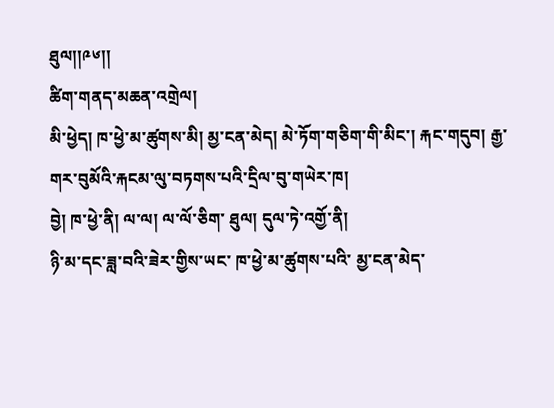ཐུལ།།༩༦།།
ཚིག་གནད་མཆན་འགྲེལ།
མི་ཕྱེད། ཁ་ཕྱེ་མ་ཚུགས་མི། མྱ་ངན་མེད། མེ་ཏོག་གཅིག་གི་མིང་། རྐང་གདུབ། རྒྱ་གར་བུམོའི་རྐངམ་ལུ་བཏགས་པའི་དྲིལ་བུ་གཡེར་ཁ།
བྱེ། ཁ་ཕྱེ་ནི། ལ་ལ། ལ་ལོ་ཅིག་ ཐུལ། དུལ་ཏེ་འགྱོ་ནི།
ཉི་མ་དང་ཟླ་བའི་ཟེར་གྱིས་ཡང་ ཁ་ཕྱེ་མ་ཚུགས་པའི་ མྱ་ངན་མེད་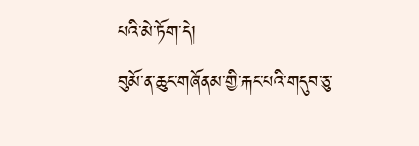པའི་མེ་ཏོག་དེ།
བུམོ་ན་ཆུང་གཞོནམ་གྱི་རྐང་པའི་གདུབ་ཅུ་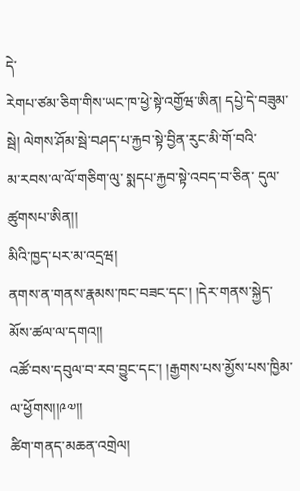དེ་
རེགཔ་ཙམ་ཅིག་གིས་ཡང་ཁ་ཕྱེ་སྟེ་འགྱོཝ་ཨིན། དཔྱེ་དེ་བཟུམ་སྦེ། ལེགས་ཤོམ་སྦེ་བཤད་པ་རྐྱབ་སྟེ་བྱིན་རུང་མི་གོ་བའི་
མ་རབས་ལ་ལོ་གཅིག་ལུ་ སྨདཔ་རྐྱབ་སྟེ་འབད་བ་ཅིན་ དུལ་ཚུགསཔ་ཨིན།།
མིའི་ཁྱད་པར་མ་འདྲཝ།
ནགས་ན་གནས་རྣམས་ཁང་བཟང་དང་། །དེར་གནས་སྐྱེད་མོས་ཚལ་ལ་དགའ།།
འཚོ་བས་དབུལ་བ་རབ་བྱུང་དང་། །རྒྱགས་པས་མྱོས་པས་ཁྱིམ་ལ་ཕྱོགས།།༩༧།།
ཚིག་གནད་མཆན་འགྲེལ།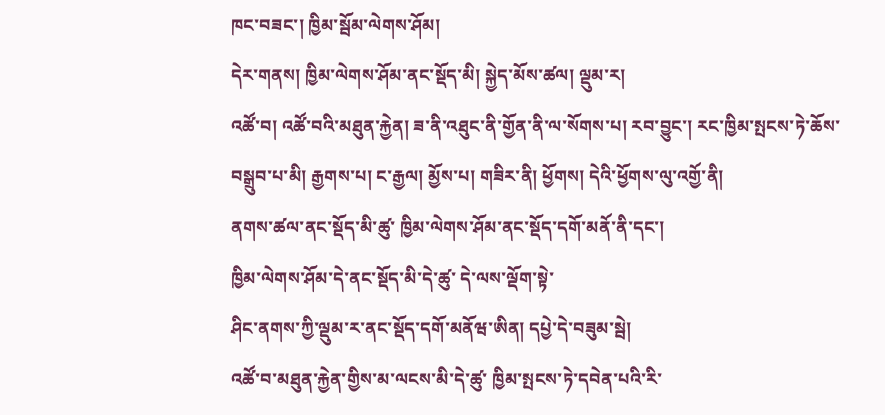ཁང་བཟང་། ཁྱིམ་སྦོམ་ལེགས་ཤོམ།
དེར་གནས། ཁྱིམ་ལེགས་ཤོམ་ནང་སྡོད་མི། སྐྱེད་མོས་ཚལ། ལྡུམ་ར།
འཚོ་བ། འཚོ་བའི་མཐུན་རྐྱེན། ཟ་ནི་འཐུང་ནི་གྱོན་ནི་ལ་སོགས་པ། རབ་བྱུང་། རང་ཁྱིམ་སྤངས་ཏེ་ཆོས་བསྒྲུབ་པ་མི། རྒྱགས་པ། ང་རྒྱལ། མྱོས་པ། གཟིར་ནི། ཕྱོགས། དེའི་ཕྱོགས་ལུ་འགྱོ་ནི།
ནགས་ཚལ་ནང་སྡོད་མི་ཚུ་ ཁྱིམ་ལེགས་ཤོམ་ནང་སྡོད་དགོ་མནོ་ནི་དང་།
ཁྱིམ་ལེགས་ཤོམ་དེ་ནང་སྡོད་མི་དེ་ཚུ་ དེ་ལས་ལྡོག་སྟེ་
ཤིང་ནགས་ཀྱི་ལྡུམ་ར་ནང་སྡོད་དགོ་མནོཝ་ཨིན། དཔྱེ་དེ་བཟུམ་སྦེ།
འཚོ་བ་མཐུན་རྐྱེན་གྱིས་མ་ལངས་མི་དེ་ཚུ་ ཁྱིམ་སྤངས་ཏེ་དབེན་པའི་རི་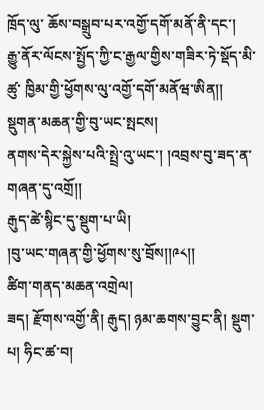ཁྲོད་ལུ་ ཆོས་བསྒྲུབ་པར་འགྱོ་དགོ་མནོ་ནི་དང་།
རྒྱུ་ནོར་ལོངས་སྤྱོད་ཀྱི་ང་རྒྱལ་གྱིས་གཟིར་ཏེ་སྡོད་མི་ཚུ་ ཁྱིམ་གྱི་ཕྱོགས་ལུ་འགྱོ་དགོ་མནོཝ་ཨིན།།
སྡུགན་མཆན་གྱི་བུ་ཡང་སྤངས།
ནགས་དེར་སྐྱེས་པའི་སྤྲེ་འུ་ཡང་། །འབྲས་བུ་ཟད་ན་གཞན་དུ་འགྲོ།།
རྒུད་ཚེ་སྙིང་དུ་སྡུག་པ་ཡི།
།བུ་ཡང་གཞན་གྱི་ཕྱོགས་སུ་བྲོས།།༩༨།།
ཚིག་གནད་མཆན་འགྲེལ།
ཟད། རྫོགས་འགྱོ་ནི། རྒུད། ཉམ་ཆགས་བྱུང་ནི། སྡུག་པ། ཧིང་ཚ་བ།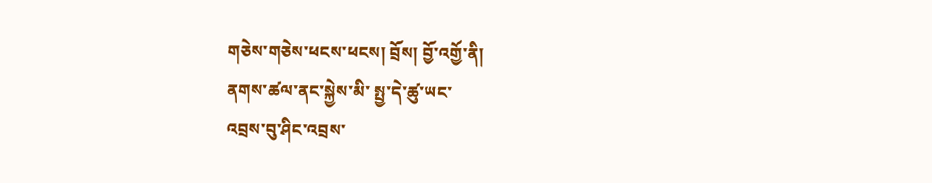གཅེས་གཅེས་ཕངས་ཕངས། བྲོས། བྱོ་འགྱོ་ནི།
ནགས་ཚལ་ནང་སྐྱེས་མི་ སྤྱ་དེ་ཚུ་ཡང་
འབྲས་བུ་ཤིང་འབྲས་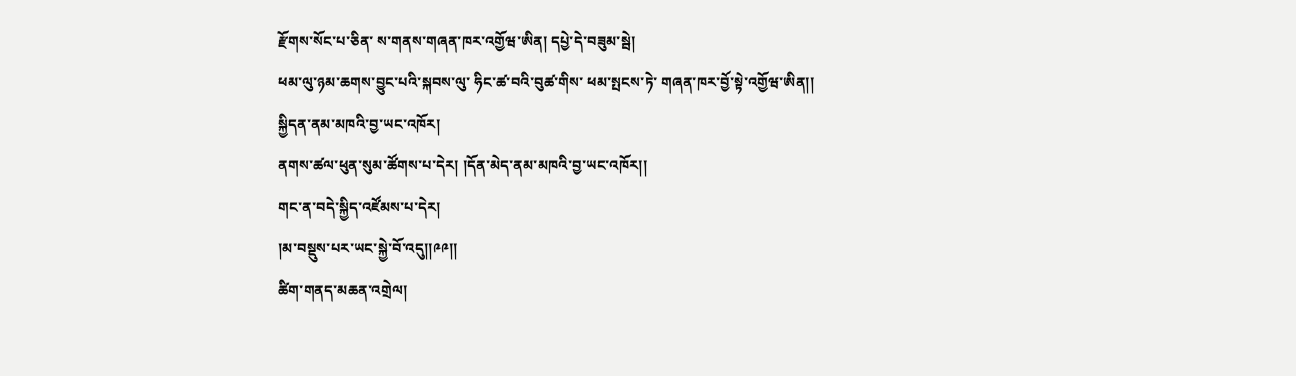རྫོགས་སོང་པ་ཅིན་ ས་གནས་གཞན་ཁར་འགྱོཝ་ཨིན། དཔྱེ་དེ་བཟུམ་སྦེ།
ཕམ་ལུ་ཉམ་ཆགས་བྱུང་པའི་སྐབས་ལུ་ ཧིང་ཚ་བའི་བུཚ་གིས་ ཕམ་སྤངས་ཏེ་ གཞན་ཁར་བྱོ་སྟེ་འགྱོཝ་ཨིན།།
སྐྱིདན་ནམ་མཁའི་བྱ་ཡང་འཁོར།
ནགས་ཚལ་ཕུན་སུམ་ཚོགས་པ་དེར། །དོན་མེད་ནམ་མཁའི་བྱ་ཡང་འཁོར།།
གང་ན་བདེ་སྐྱིད་འཛོམས་པ་དེར།
།མ་བསྡུས་པར་ཡང་སྐྱེ་བོ་འདུ།།༩༩།།
ཚིག་གནད་མཆན་འགྲེལ།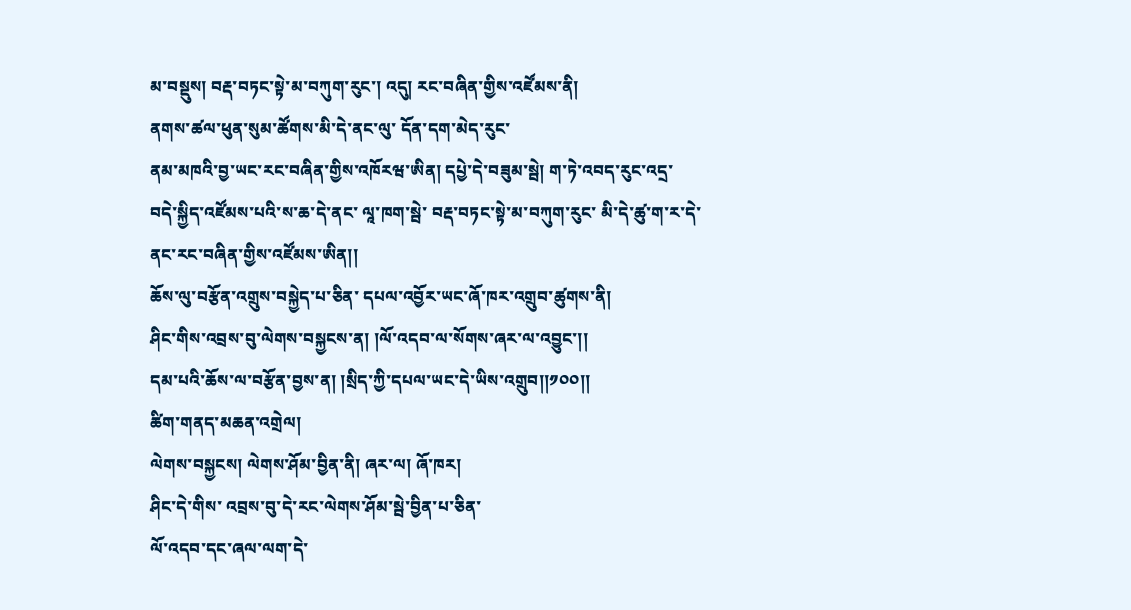མ་བསྡུས། བརྡ་བཏང་སྟེ་མ་བཀུག་རུང་། འདུ། རང་བཞིན་གྱིས་འཛོམས་ནི།
ནགས་ཚལ་ཕུན་སུམ་ཚོགས་མི་དེ་ནང་ལུ་ དོན་དག་མེད་རུང་
ནམ་མཁའི་བྱ་ཡང་རང་བཞིན་གྱིས་འཁོརཝ་ཨིན། དཔྱེ་དེ་བཟུམ་སྦེ། ག་ཏེ་འབད་རུང་འདྲ་
བདེ་སྐྱིད་འཛོམས་པའི་ས་ཆ་དེ་ནང་ ལཱ་ཁག་སྦེ་ བརྡ་བཏང་སྟེ་མ་བཀུག་རུང་ མི་དེ་ཚུ་ག་ར་དེ་ནང་རང་བཞིན་གྱིས་འཛོམས་ཨིན།།
ཆོས་ལུ་བརྩོན་འགྲུས་བསྐྱེད་པ་ཅིན་ དཔལ་འབྱོར་ཡང་ཞོ་ཁར་འགྲུབ་ཚུགས་ནི།
ཤིང་གིས་འབྲས་བུ་ལེགས་བསྐྱངས་ན། །ལོ་འདབ་ལ་སོགས་ཞར་ལ་འབྱུང་།།
དམ་པའི་ཆོས་ལ་བརྩོན་བྱས་ན། །སྲིད་ཀྱི་དཔལ་ཡང་དེ་ཡིས་འགྲུབ།།༡༠༠།།
ཚིག་གནད་མཆན་འགྲེལ།
ལེགས་བསྐྱངས། ལེགས་ཤོམ་བྱིན་ནི། ཞར་ལ། ཞོ་ཁར།
ཤིང་དེ་གིས་ འབྲས་བུ་དེ་རང་ལེགས་ཤོམ་སྦེ་བྱིན་པ་ཅིན་
ལོ་འདབ་དང་ཞལ་ལག་དེ་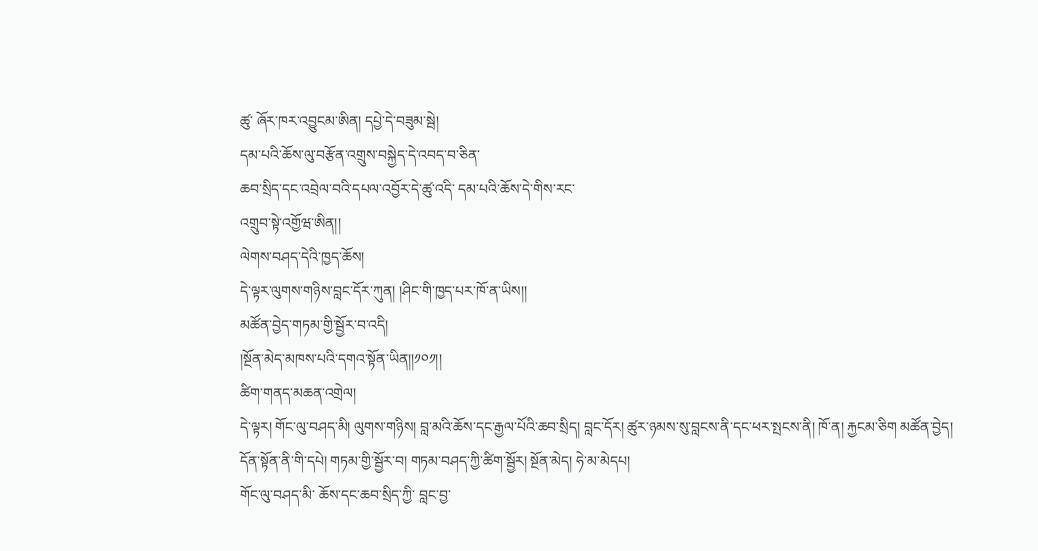ཚུ་ ཞོར་ཁར་འབྱུངམ་ཨིན། དཔྱེ་དེ་བཟུམ་སྦེ།
དམ་པའི་ཆོས་ལུ་བརྩོན་འགྲུས་བསྐྱེད་དེ་འབད་བ་ཅིན་
ཆབ་སྲིད་དང་འབྲེལ་བའི་དཔལ་འབྱོར་དེ་ཚུ་འདི་ དམ་པའི་ཆོས་དེ་གིས་རང་
འགྲུབ་སྟེ་འགྱོཝ་ཨིན།།
ལེགས་བཤད་དེའི་ཁྱད་ཆོས།
དེ་ལྟར་ལུགས་གཉིས་བླང་དོར་ཀུན། །ཤིང་གི་ཁྱད་པར་ཁོ་ན་ཡིས།།
མཚོན་བྱེད་གཏམ་གྱི་སྦྱོར་བ་འདི།
།སྔོན་མེད་མཁས་པའི་དགའ་སྟོན་ཡིན།།༡༠༡།།
ཚིག་གནད་མཆན་འགྲེལ།
དེ་ལྟར། གོང་ལུ་བཤད་མི། ལུགས་གཉིས། བླ་མའི་ཆོས་དང་རྒྱལ་པོའི་ཆབ་སྲིད། བླང་དོར། ཚུར་ཉམས་སུ་བླངས་ནི་དང་ཕར་སྤངས་ནི། ཁོ་ན། རྐྱངམ་ཅིག མཚོན་བྱེད། དོན་སྟོན་ནི་གི་དཔེ། གཏམ་གྱི་སྦྱོར་བ། གཏམ་བཤད་ཀྱི་ཚིག་སྦྱོར། སྔོན་མེད། ཧེ་མ་མེདཔ།
གོང་ལུ་བཤད་མི་ ཆོས་དང་ཆབ་སྲིད་ཀྱི་ བླང་བྱ་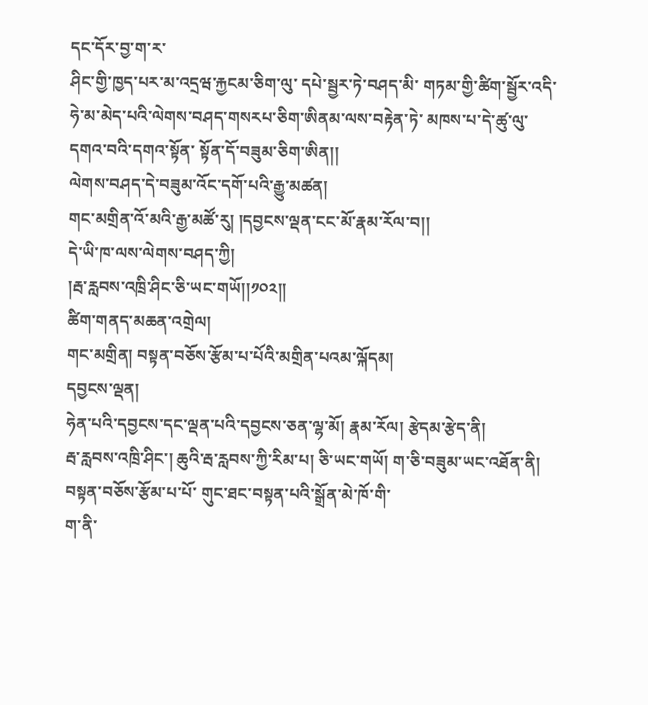དང་དོར་བྱ་ག་ར་
ཤིང་གྱི་ཁྱད་པར་མ་འདྲཝ་རྐྱངམ་ཅིག་ལུ་ དཔེ་སྦྱར་ཏེ་བཤད་མི་ གཏམ་གྱི་ཚིག་སྦྱོར་འདི་
ཧེ་མ་མེད་པའི་ལེགས་བཤད་གསརཔ་ཅིག་ཨིནམ་ལས་བརྟེན་ཏེ་ མཁས་པ་དེ་ཚུ་ལུ་
དགའ་བའི་དགའ་སྟོན་ སྟོན་དོ་བཟུམ་ཅིག་ཨིན།།
ལེགས་བཤད་དེ་བཟུམ་འོང་དགོ་པའི་རྒྱུ་མཚན།
གང་མགྲིན་འོ་མའི་རྒྱ་མཚོ་རུ། །དབྱངས་ལྡན་ངང་མོ་རྣམ་རོལ་བ།།
དེ་ཡི་ཁ་ལས་ལེགས་བཤད་ཀྱི།
།རྦ་རླབས་འཁྲི་ཤིང་ཅི་ཡང་གཡོ།།༡༠༢།།
ཚིག་གནད་མཆན་འགྲེལ།
གང་མགྲིན། བསྟན་བཅོས་རྩོམ་པ་པོའི་མགྲིན་པའམ་ལྐོདམ།
དབྱངས་ལྡན།
ཧེན་པའི་དབྱངས་དང་ལྡན་པའི་དབྱངས་ཅན་ལྷ་མོ། རྣམ་རོལ། རྩེདམ་རྩེད་ནི།
རྦ་རླབས་འཁྲི་ཤིང་། ཆུའི་རྦ་རླབས་ཀྱི་རིམ་པ། ཅི་ཡང་གཡོ། ག་ཅི་བཟུམ་ཡང་འཐོན་ནི།
བསྟན་བཅོས་རྩོམ་པ་པོ་ གུང་ཐང་བསྟན་པའི་སྒྲོན་མེ་ཁོ་གི་
ག་ནི་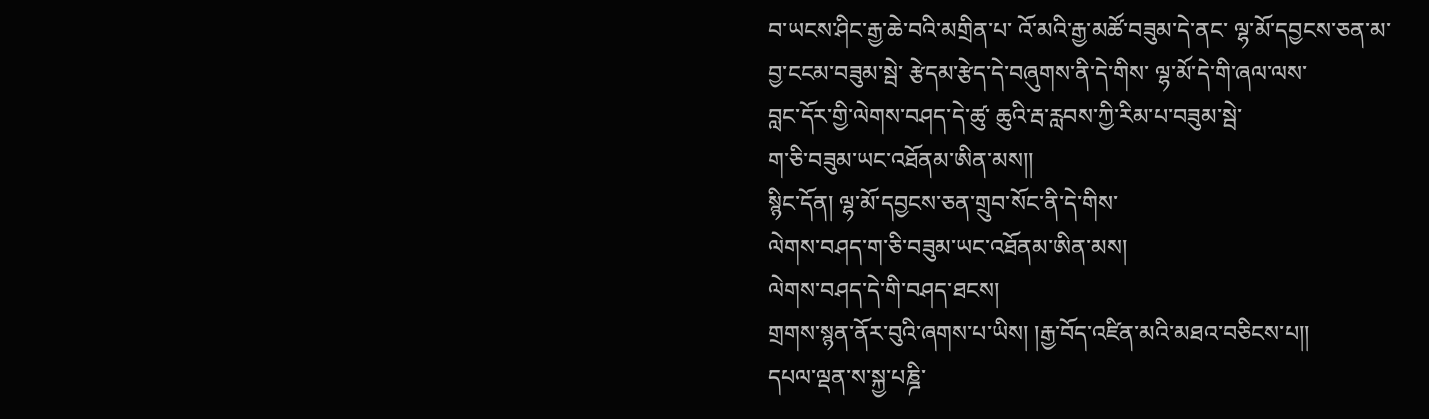བ་ཡངས་ཤིང་རྒྱ་ཆེ་བའི་མགྲིན་པ་ འོ་མའི་རྒྱ་མཚོ་བཟུམ་དེ་ནང་ ལྷ་མོ་དབྱངས་ཅན་མ་
བྱ་ངངམ་བཟུམ་སྦེ་ རྩེདམ་རྩེད་དེ་བཞུགས་ནི་དེ་གིས་ ལྷ་མོ་དེ་གི་ཞལ་ལས་
བླང་དོར་གྱི་ལེགས་བཤད་དེ་ཚུ་ ཆུའི་རྦ་རླབས་ཀྱི་རིམ་པ་བཟུམ་སྦེ་
ག་ཅི་བཟུམ་ཡང་འཐོནམ་ཨིན་མས།།
སྙིང་དོན། ལྷ་མོ་དབྱངས་ཅན་གྲུབ་སོང་ནི་དེ་གིས་
ལེགས་བཤད་ག་ཅི་བཟུམ་ཡང་འཐོནམ་ཨིན་མས།
ལེགས་བཤད་དེ་གི་བཤད་ཐངས།
གྲགས་སྙན་ནོར་བུའི་ཞགས་པ་ཡིས། །རྒྱ་བོད་འཛིན་མའི་མཐའ་བཅིངས་པ།།
དཔལ་ལྡན་ས་སྐྱ་པཎྜི་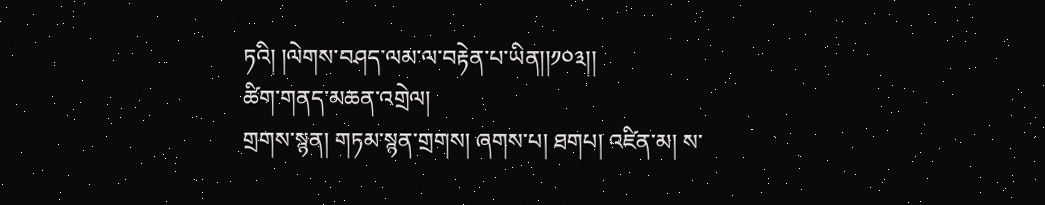ཏའི། །ལེགས་བཤད་ལམ་ལ་བརྟེན་པ་ཡིན།།༡༠༣།།
ཚིག་གནད་མཆན་འགྲེལ།
གྲགས་སྙན། གཏམ་སྙན་གྲགས། ཞགས་པ། ཐགཔ། འཛིན་མ། ས་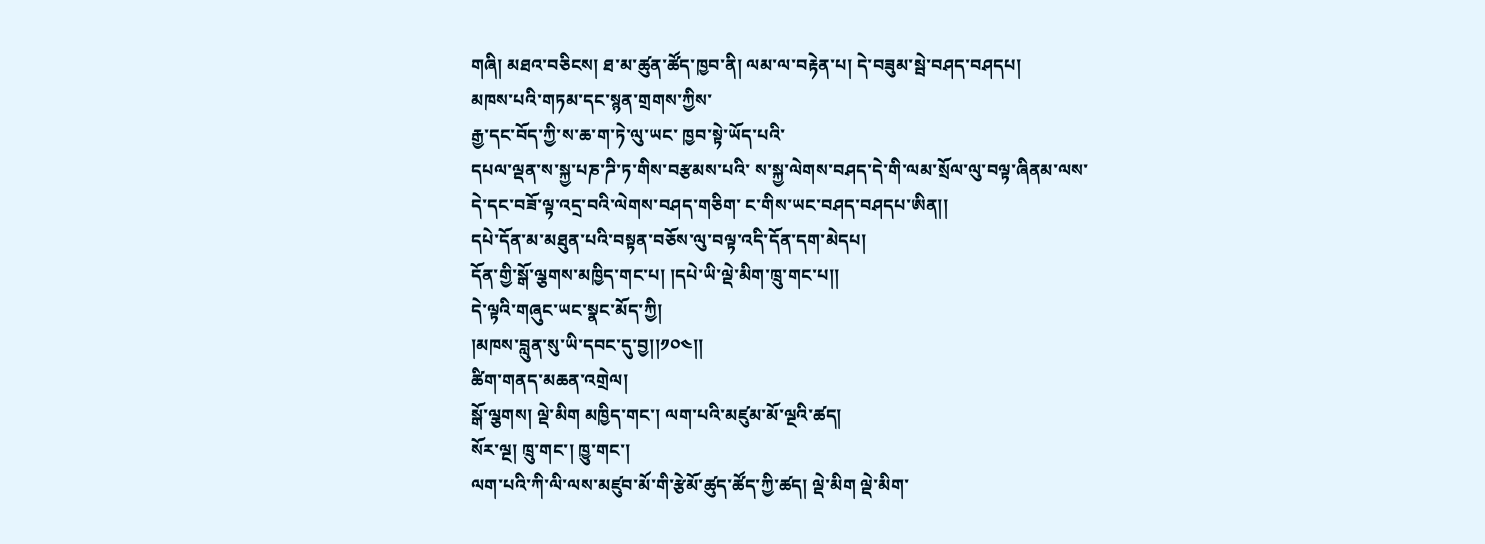གཞི། མཐའ་བཅིངས། ཐ་མ་ཚུན་ཚོད་ཁྱབ་ནི། ལམ་ལ་བརྟེན་པ། དེ་བཟུམ་སྦེ་བཤད་བཤདཔ།
མཁས་པའི་གཏམ་དང་སྙན་གྲགས་ཀྱིས་
རྒྱ་དང་བོད་ཀྱི་ས་ཆ་ག་ཏེ་ལུ་ཡང་ ཁྱབ་སྟེ་ཡོད་པའི་
དཔལ་ལྡན་ས་སྐྱ་པཎ་ཌི་ཏ་གིས་བརྩམས་པའི་ ས་སྐྱ་ལེགས་བཤད་དེ་གི་ལམ་སྲོལ་ལུ་བལྟ་ཞིནམ་ལས་
དེ་དང་བཟོ་ལྟ་འདྲ་བའི་ལེགས་བཤད་གཅིག་ ང་གིས་ཡང་བཤད་བཤདཔ་ཨིན།།
དཔེ་དོན་མ་མཐུན་པའི་བསྟན་བཅོས་ལུ་བལྟ་འདི་དོན་དག་མེདཔ།
དོན་གྱི་སྒོ་ལྕགས་མཁྱིད་གང་པ། །དཔེ་ཡི་ལྡེ་མིག་ཁྲུ་གང་པ།།
དེ་ལྟའི་གཞུང་ཡང་སྣང་མོད་ཀྱི།
།མཁས་བླུན་སུ་ཡི་དབང་དུ་བྱ།།༡༠༤།།
ཚིག་གནད་མཆན་འགྲེལ།
སྒོ་ལྕགས། ལྡེ་མིག མཁྱིད་གང་། ལག་པའི་མཛུམ་མོ་ལྔའི་ཚད།
སོར་ལྔ། ཁྲུ་གང་། ཁྱུ་གང་།
ལག་པའི་ཀི་ལི་ལས་མཛུབ་མོ་གི་རྩེམོ་ཚུད་ཚོད་ཀྱི་ཚད། ལྡེ་མིག ལྡེ་མིག་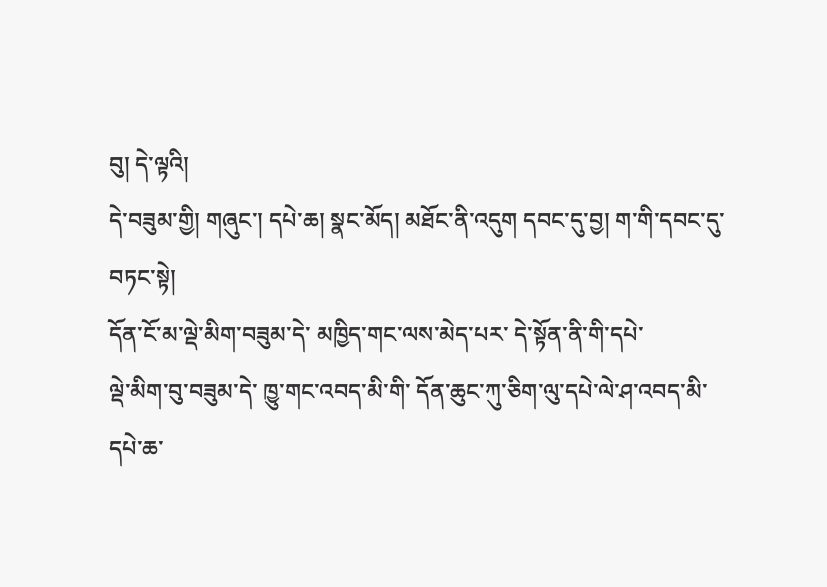བུ། དེ་ལྟའི།
དེ་བཟུམ་གྱི། གཞུང་། དཔེ་ཆ། སྣང་མོད། མཐོང་ནི་འདུག དབང་དུ་བྱ། ག་གི་དབང་དུ་བཏང་སྟེ།
དོན་ངོ་མ་ལྡེ་མིག་བཟུམ་དེ་ མཁྱིད་གང་ལས་མེད་པར་ དེ་སྟོན་ནི་གི་དཔེ་
ལྡེ་མིག་བུ་བཟུམ་དེ་ ཁྱུ་གང་འབད་མི་གི་ དོན་ཆུང་ཀུ་ཅིག་ལུ་དཔེ་ལེ་ཤ་འབད་མི་
དཔེ་ཆ་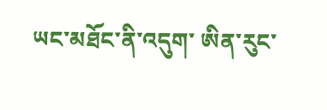ཡང་མཐོང་ནི་འདུག་ ཨིན་རུང་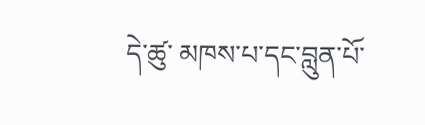དེ་ཚུ་ མཁས་པ་དང་བླུན་པོ་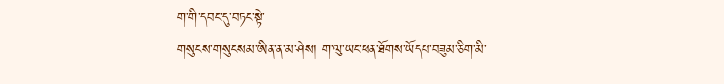ག་གི་དབང་དུ་བཏང་སྟེ་
གསུངས་གསུངསམ་ཨིན་ན་མ་ཤེས། ག་ལུ་ཡང་ཕན་ཐོགས་ཡོདཔ་བཟུམ་ཅིག་མི་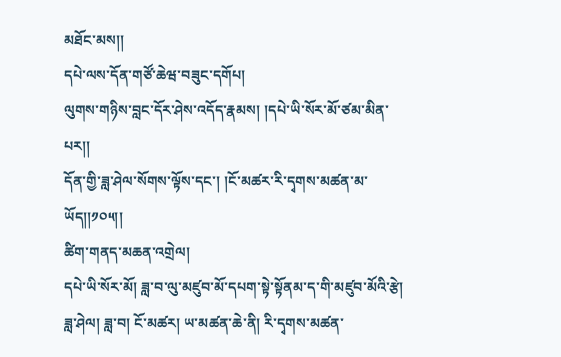མཐོང་མས།།
དཔེ་ལས་དོན་གཙོ་ཆེཝ་བཟུང་དགོཔ།
ལུགས་གཉིས་བླང་དོར་ཤེས་འདོད་རྣམས། །དཔེ་ཡི་སོར་མོ་ཙམ་མིན་པར།།
དོན་གྱི་ཟླ་ཤེལ་སོགས་ལྟོས་དང་། །ངོ་མཚར་རི་དྭགས་མཚན་མ་ཡོད།།༡༠༥།།
ཚིག་གནད་མཆན་འགྲེལ།
དཔེ་ཡི་སོར་མོ། ཟླ་བ་ལུ་མཛུབ་མོ་དཔག་སྟེ་སྟོནམ་ད་གི་མཛུབ་མོའི་རྩེ། ཟླ་ཤེལ། ཟླ་བ། ངོ་མཚར། ཡ་མཚན་ཆེ་ནི། རི་དྭགས་མཚན་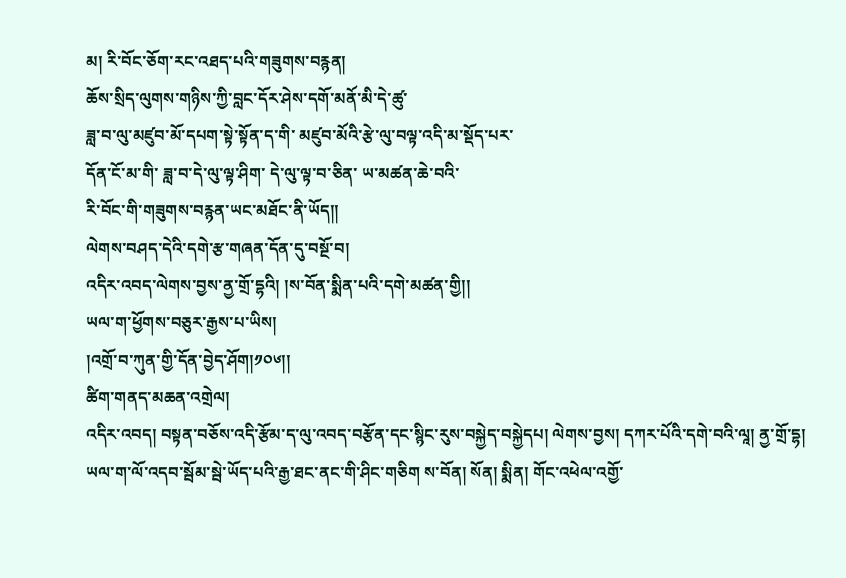མ། རི་བོང་ཅོག་རང་འཐད་པའི་གཟུགས་བརྙན།
ཆོས་སྲིད་ལུགས་གཉིས་ཀྱི་བླང་དོར་ཤེས་དགོ་མནོ་མི་དེ་ཚུ་
ཟླ་བ་ལུ་མཛུབ་མོ་དཔག་སྟེ་སྟོན་ད་གི་ མཛུབ་མོའི་རྩེ་ལུ་བལྟ་འདི་མ་སྡོད་པར་
དོན་ངོ་མ་གི་ ཟླ་བ་དེ་ལུ་ལྟ་ཤིག་ དེ་ལུ་ལྟ་བ་ཅིན་ ཡ་མཚན་ཆེ་བའི་
རི་བོང་གི་གཟུགས་བརྙན་ཡང་མཐོང་ནི་ཡོད།།
ལེགས་བཤད་དེའི་དགེ་རྩ་གཞན་དོན་དུ་བསྔོ་བ།
འདིར་འབད་ལེགས་བྱས་ནྱ་གྲོ་དྷའི། །ས་བོན་སྨིན་པའི་དགེ་མཚན་གྱི།།
ཡལ་ག་ཕྱོགས་བཅུར་རྒྱས་པ་ཡིས།
།འགྲོ་བ་ཀུན་གྱི་དོན་བྱེད་ཤོག།༡༠༦།།
ཚིག་གནད་མཆན་འགྲེལ།
འདིར་འབད། བསྟན་བཅོས་འདི་རྩོམ་ད་ལུ་འབད་བརྩོན་དང་སྙིང་རུས་བསྐྱེད་བསྐྱེདཔ། ལེགས་བྱས། དཀར་པོའི་དགེ་བའི་ལཱ། ནྱ་གྲོ་དྷ། ཡལ་ག་ལོ་འདབ་སྦོམ་སྦེ་ཡོད་པའི་རྒྱ་ཐང་ནང་གི་ཤིང་གཅིག ས་བོན། སོན། སྨིན། གོང་འཕེལ་འགྱོ་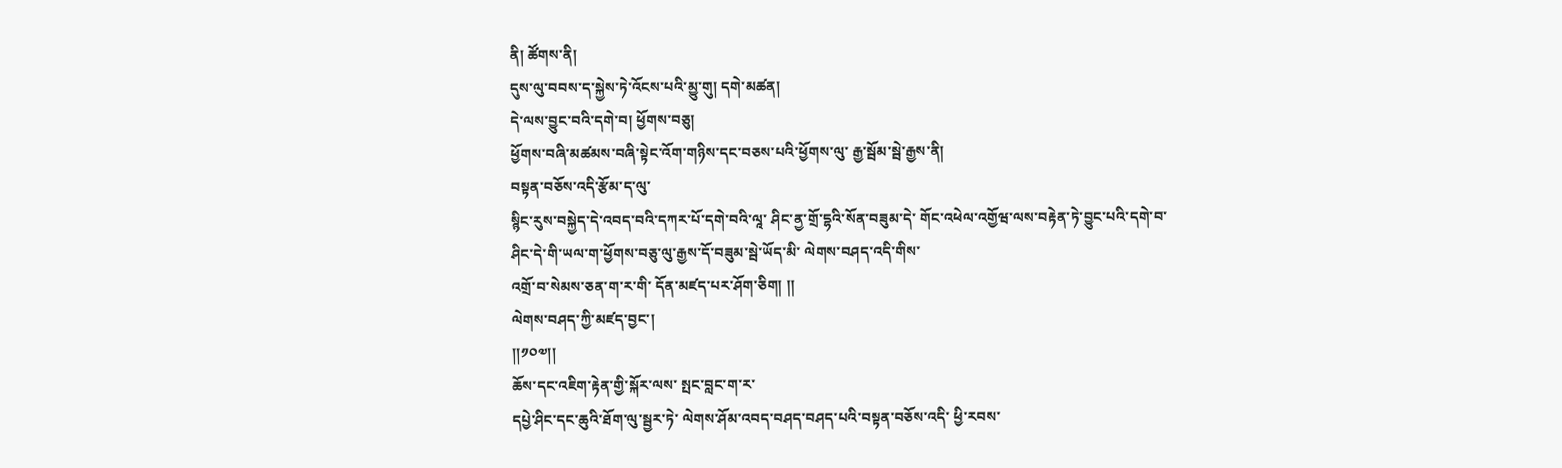ནི། ཚོགས་ནི།
དུས་ལུ་བབས་ད་སྐྱེས་ཏེ་འོངས་པའི་མྱུ་གུ། དགེ་མཚན།
དེ་ལས་བྱུང་བའི་དགེ་བ། ཕྱོགས་བཅུ།
ཕྱོགས་བཞི་མཚམས་བཞི་སྟེང་འོག་གཉིས་དང་བཅས་པའི་ཕྱོགས་ལུ་ རྒྱ་སྦོམ་སྦེ་རྒྱས་ནི།
བསྟན་བཅོས་འདི་རྩོམ་ད་ལུ་
སྙིང་རུས་བསྐྱེད་དེ་འབད་བའི་དཀར་པོ་དགེ་བའི་ལཱ་ ཤིང་ནྱ་གྲོ་དྷའི་སོན་བཟུམ་དེ་ གོང་འཕེལ་འགྱོཝ་ལས་བརྟེན་ཏེ་བྱུང་པའི་དགེ་བ་
ཤིང་དེ་གི་ཡལ་ག་ཕྱོགས་བཅུ་ལུ་རྒྱས་དོ་བཟུམ་སྦེ་ཡོད་མི་ ལེགས་བཤད་འདི་གིས་
འགྲོ་བ་སེམས་ཅན་ག་ར་གི་ དོན་མཛད་པར་ཤོག་ཅིག། །།
ལེགས་བཤད་ཀྱི་མཛད་བྱང་།
།།༡༠༧།།
ཆོས་དང་འཇིག་རྟེན་གྱི་སྐོར་ལས་ སྤང་བླང་ག་ར་
དཔྱེ་ཤིང་དང་ཆུའི་ཐོག་ལུ་སྦྱར་ཏེ་ ལེགས་ཤོམ་འབད་བཤད་བཤད་པའི་བསྟན་བཅོས་འདི་ ཕྱི་རབས་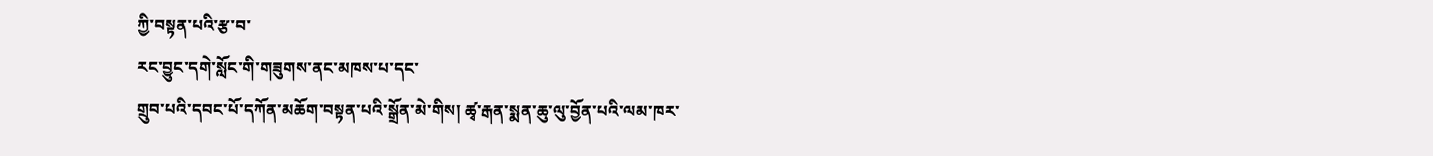ཀྱི་བསྟན་པའི་རྩ་བ་
རང་བྱུང་དགེ་སློང་གི་གཟུགས་ནང་མཁས་པ་དང་
གྲུབ་པའི་དབང་པོ་དཀོན་མཆོག་བསྟན་པའི་སྒྲོན་མེ་གིས། ཚྭ་རྒན་སྨན་ཆུ་ལུ་བྱོན་པའི་ལམ་ཁར་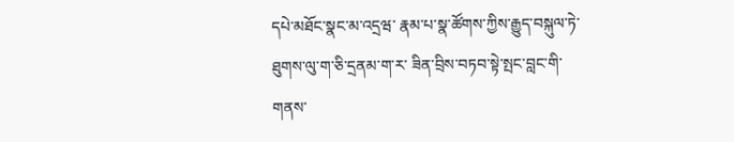དཔེ་མཐོང་སྣང་མ་འདྲཝ་ རྣམ་པ་སྣ་ཚོགས་ཀྱིས་རྒྱུད་བསྐུལ་ཏེ་ ཐུགས་ལུ་ག་ཅི་དྲནམ་ག་ར་ ཟིན་བྲིས་བཏབ་སྟེ་སྤང་བླང་གི་གནས་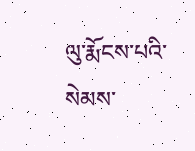ལུ་རྨོངས་པའི་
སེམས་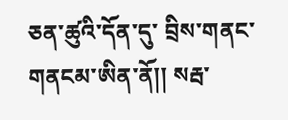ཅན་ཚུའི་དོན་དུ་ བྲིས་གནང་གནངམ་ཨིན་ནོ།། སརྦ་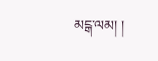མངྒ་ལམ། །